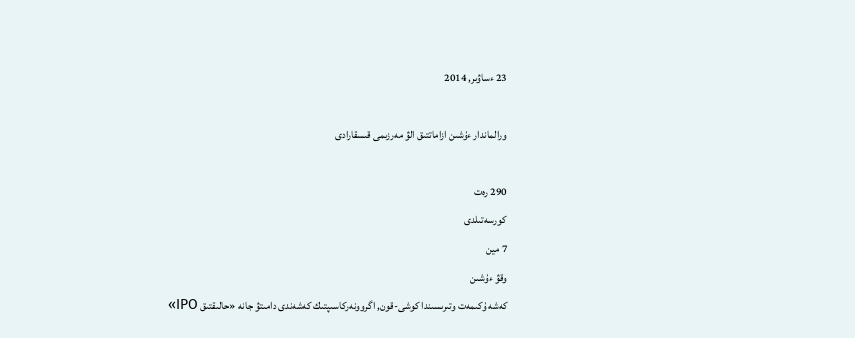23 ءساۋىر, 2014

ورالماندار ءۇشىن ازاماتتىق الۋ مەرزىمى قىسقارادى

290 رەت
كورسەتىلدى
7 مين
وقۋ ءۇشىن
كەشە ۇكىمەت وتىرىسىندا كوشى-قون, اگروونەركاسىپتىك كەشەندى دامىتۋ جانە «حالىقتىق IPO»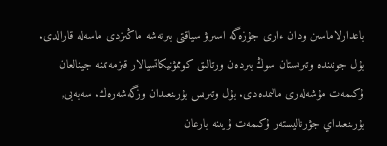باعدارلاماسىن ودان ءارى جۇزەگە اسىرۋ سياقتى بىرنەشە ماڭىزدى ماسەلە قارالدى. بۇل جونىندە وتىرىستان سوڭ بىردەن ورتالىق كوممۋنيكاتسيالار قىزمەتىنە جينالعان ۇكىمەت مۇشەلەرى مالىمدەدى. بۇل وتىرىس بۇرىنعىدان وزگەشەرەك. سەبەبى, بۇرىنعىداي جۋرناليستەر ۇكىمەت ۇيىنە بارعان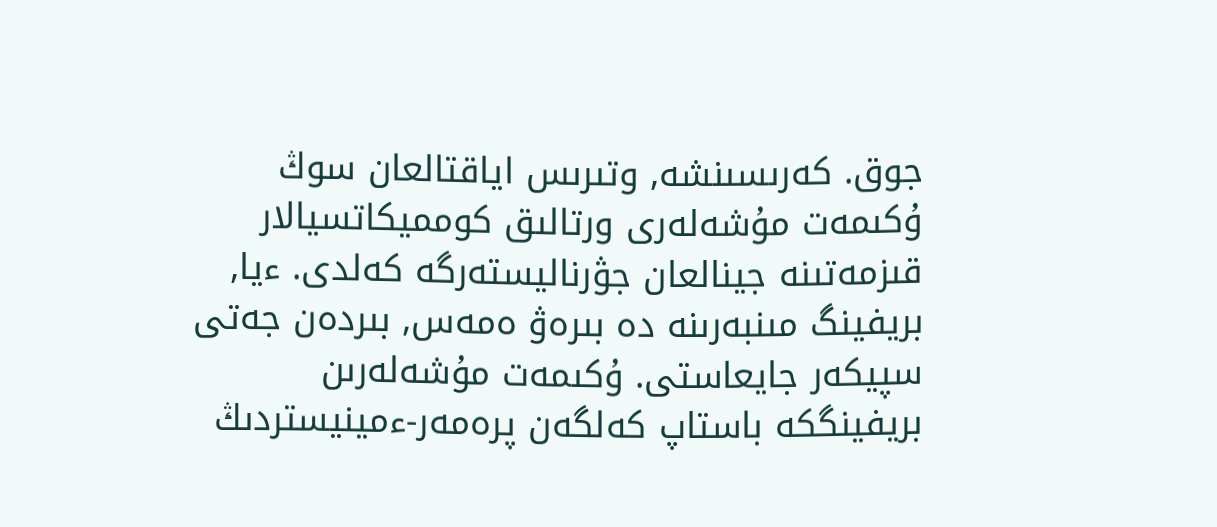جوق. كەرىسىنشە, وتىرىس اياقتالعان سوڭ ۇكىمەت مۇشەلەرى ورتالىق كومميكاتسيالار قىزمەتىنە جينالعان جۋرناليستەرگە كەلدى. ءيا, بريفينگ مىنبەرىنە دە بىرەۋ ەمەس, بىردەن جەتى سپيكەر جايعاستى. ۇكىمەت مۇشەلەرىن بريفينگكە باستاپ كەلگەن پرەمەر-ءمينيستردىڭ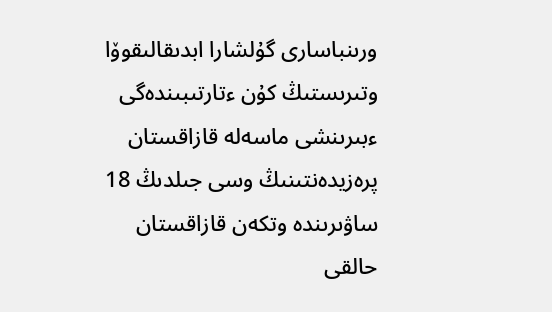ورىنباسارى گۇلشارا ابدىقالىقوۆا وتىرىستىڭ كۇن ءتارتىبىندەگى ءبىرىنشى ماسەلە قازاقستان پرەزيدەنتىنىڭ وسى جىلدىڭ 18 ساۋىرىندە وتكەن قازاقستان حالقى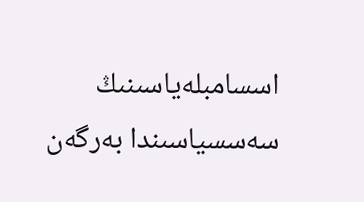اسسامبلەياسىنىڭ سەسسياسىندا بەرگەن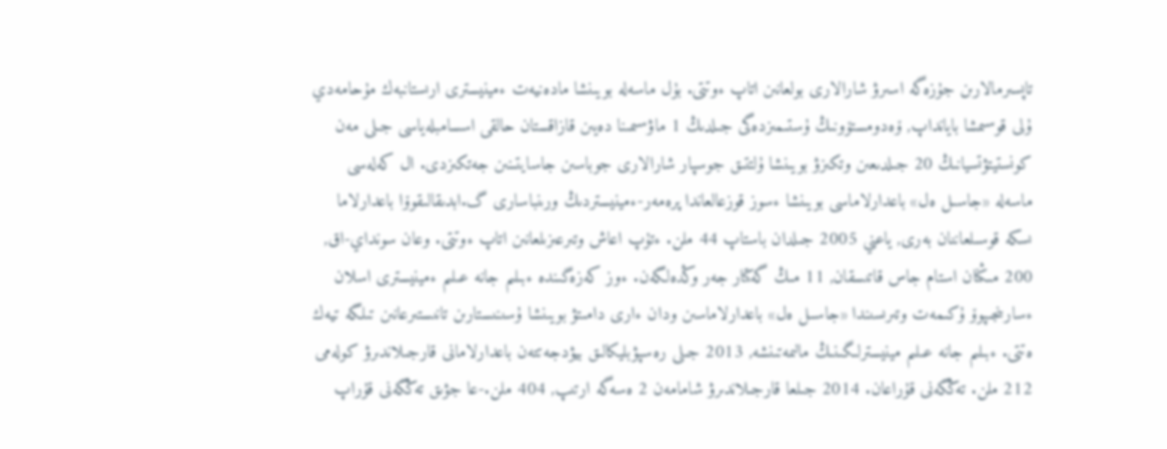تاپسىرمالارىن جۇزەگە اسىرۋ شارالارى بولعانىن اتاپ ءوتتى. بۇل ماسەلە بويىنشا مادەنيەت ءمينيسترى ارىستانبەك مۇحامەدي ۇلى قوسىمشا بايانداپ, ۆەدومستۆونىڭ ۇستىمىزدەگى جىلدىڭ 1 ماۋسىمىنا دەيىن قازاقستان حالقى اسسامبلەياسى جىلى مەن كونستيتۋتسيانىڭ 20 جىلدىعىن وتكىزۋ بويىنشا ۇلتتىق جوسپار شارالارى جوباسىن جاسايتىنىن جەتكىزدى. ال كەلەسى ماسەلە «جاسىل ەل» باعدارلاماسى بويىنشا ءسوز قوزعالعاندا پرەمەر-ءمينيستردىڭ ورىنباسارى گ.ابدىقالىقوۆا باعدارلاما ىسكە قوسىلعاننان بەرى, ياعني 2005 جىلدان باستاپ 44 ملن. ءتۇپ اعاش وتىرعىزىلعانىن اتاپ ءوتتى. وعان سونداي-اق, 200 مىڭنان استام جاس قاتىسقان, 11 مىڭ گەكتار جەر وڭدەلگەن. ءوز كەزەگىندە ءبىلىم جانە عىلىم ءمينيسترى اسلان ءسارىنجىپوۆ ۇكىمەت وتىرىسىندا «جاسىل ەل» باعدارلاماسىن ودان ءارى دامىتۋ بويىنشا ۇسىنىستارىن تانىستىرعانىن تىلگە تيەك ەتتى. ءبىلىم جانە عىلىم مينيسترلىگىنىڭ مالىمەتىنشە, 2013 جىلى رەسپۋبليكالىق بيۋدجەتتەن باعدارلامانى قارجىلاندىرۋ كولەمى 212 ملن. تەڭگەنى قۇراعان. 2014 جىلعا قارجىلاندىرۋ شامامەن 2 ەسەگە ارتىپ, 404 ملن.-عا جۋىق تەڭگەنى قۇراپ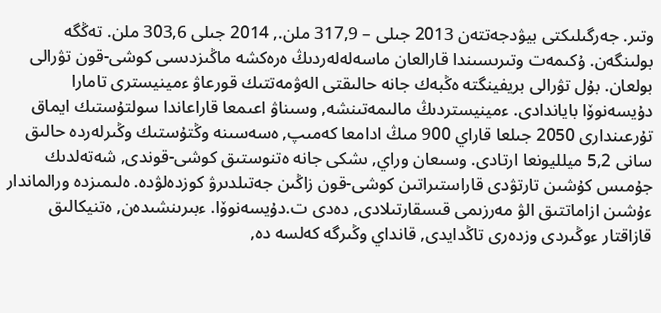وتىر. جەرگىلىكتى بيۋدجەتتەن 2013 جىلى – 317,9 ملن., 2014 جىلى 303,6 ملن. تەڭگە بولىنگەن. ۇكىمەت وتىرىسىندا قارالعان ماسەلەلەردىڭ ەرەكشە ماڭىزدىسى كوشى-قون تۋرالى بولعان. بۇل تۋرالى بريفينگتە ەڭبەك جانە حالىقتى الەۋمەتتىك قورعاۋ ءمينيسترى تامارا دۇيسەنوۆا باياندادى. ءمينيستردىڭ مالىمەتىنشە, وسىناۋ اعىمعا قاراعاندا سولتۇستىك ايماق تۇرعىندارى 2050 جىلعا قاراي 900 مىڭ ادامعا كەمىپ, ەسەسىنە وڭتۇستىك وڭىرلەردە حالىق سانى 5,2 ميلليونعا ارتادى. وسىعان وراي, ىشكى جانە ەتنوستىق كوشى-قوندى, شەتەلدىك جۇمىس كۇشىن تارتۋدى قاراستىراتىن كوشى-قون زاڭىن جەتىلدىرۋ كوزدەلۋدە. ەلىمىزدە ورالماندار ءۇشىن ازاماتتىق الۋ مەرزىمى قىسقارتىلادى, دەدى ت.دۇيسەنوۆا. ءبىرىنشىدەن, ەتنيكالىق قازاقتار ءوڭىردى وزدەرى تاڭدايدى, قانداي وڭىرگە كەلسە دە,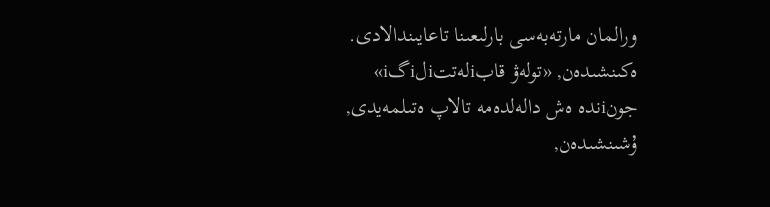ورالمان مارتەبەسى بارلىعىنا تاعايىندالادى. ەكىنشىدەن, «تولەۋ قابiلەتتiلiگi» جونiندە ەش دالەلدەمە تالاپ ەتىلمەيدى, ۇشىنشىدەن,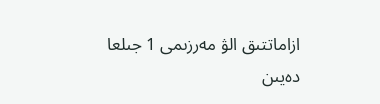ازاماتتىق الۋ مەرزىمى 1 جىلعا دەيىن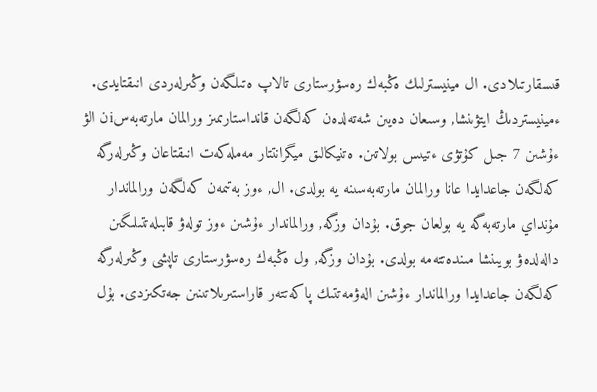قىسقارتىلادى. ال مينيسترلىك ەڭبەك رەسۋرستارى تالاپ ەتىلگەن وڭىرلەردى انىقتايدى. ءمينيستردىڭ ايتۋىنشا, وسىعان دەيىن شەتەلدەن كەلگەن قانداستارىمىز ورالمان مارتەبەسiن الۋ ءۇشىن 7 جىل كۇتۋى ءتيىس بولاتىن. ەتنيكالىق ميگرانتتار مەملەكەت انىقتاعان وڭىرلەرگە كەلگەن جاعدايدا عانا ورالمان مارتەبەسىنە يە بولدى. ال, ءوز بەتىمەن كەلگەن ورالماندار مۇنداي مارتەبەگە يە بولعان جوق. بۇدان وزگە, ورالماندار ءۇشىن ءوز تولەۋ قابىلەتتىلىگىن دالەلدەۋ بويىنشا مىندەتتەمە بولدى. بۇدان وزگە, ول ەڭبەك رەسۋرستارى تاپشى وڭىرلەرگە كەلگەن جاعدايدا ورالماندار ءۇشىن الەۋمەتتىك پاكەتتەر قاراستىرىلاتىنىن جەتكىزدى. بۇل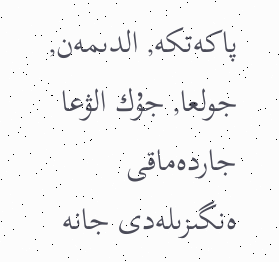پاكەتكە, الدىمەن, جولعا, جۇك الۋعا جاردەماقى ەنگىزىلەدى جانە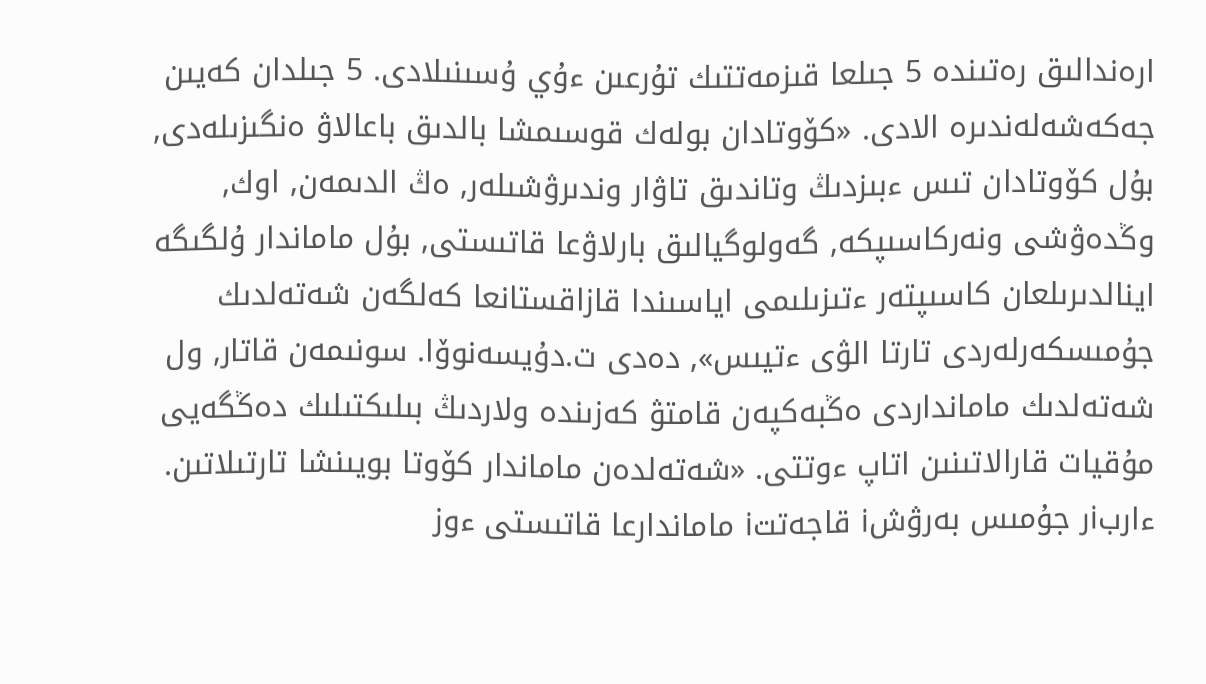ارەندالىق رەتىندە 5 جىلعا قىزمەتتىك تۇرعىن ءۇي ۇسىنىلادى. 5 جىلدان كەيىن جەكەشەلەندىرە الادى. «كۆوتادان بولەك قوسىمشا بالدىق باعالاۋ ەنگىزىلەدى, بۇل كۆوتادان تىس ءبىزدىڭ وتاندىق تاۋار وندىرۋشىلەر, ەڭ الدىمەن, اوك, وڭدەۋشى ونەركاسىپكە, گەولوگيالىق بارلاۋعا قاتىستى, بۇل ماماندار ۇلگىگە اينالدىرىلعان كاسىپتەر ءتىزىلىمى اياسىندا قازاقستانعا كەلگەن شەتەلدىك جۇمىسكەرلەردى تارتا الۋى ءتيىس», دەدى ت.دۇيسەنوۆا. سونىمەن قاتار, ول شەتەلدىك مامانداردى ەڭبەكپەن قامتۋ كەزىندە ولاردىڭ بىلىكتىلىك دەڭگەيى مۇقيات قارالاتىنىن اتاپ ءوتتى. «شەتەلدەن ماماندار كۆوتا بويىنشا تارتىلاتىن. ءاربiر جۇمىس بەرۋشi قاجەتتi ماماندارعا قاتىستى ءوز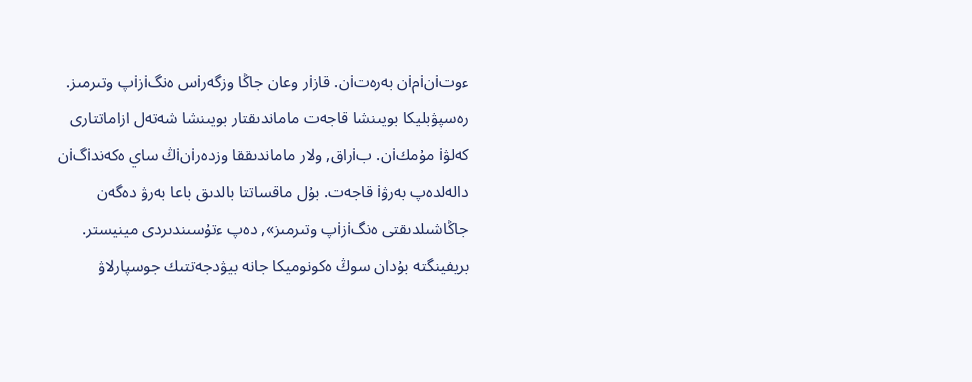ءوتiنiمiن بەرەتiن. قازiر وعان جاڭا وزگەرiس ەنگiزiپ وتىرمىز. رەسپۋبليكا بويىنشا قاجەت ماماندىقتار بويىنشا شەتەل ازاماتتارى كەلۋi مۇمكiن. بiراق, ولار ماماندىققا وزدەرiنiڭ ساي ەكەندiگiن دالەلدەپ بەرۋi قاجەت. بۇل ماقساتتا بالدىق باعا بەرۋ دەگەن جاڭاشىلدىقتى ەنگiزiپ وتىرمىز», دەپ ءتۇسىندىردى مينيستر. بريفينگتە بۇدان سوڭ ەكونوميكا جانە بيۋدجەتتىك جوسپارلاۋ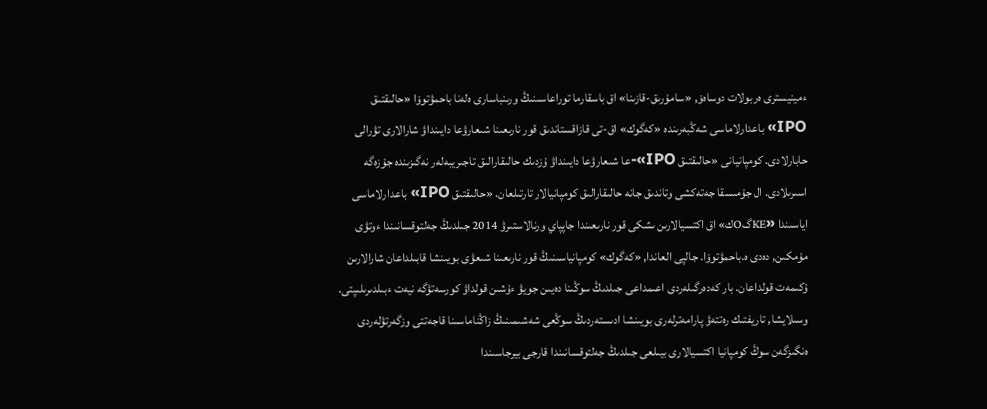ءمينيسترى ەربولات دوساەۆ, «سامۇرىق-قازىنا» اق باسقارما توراعاسىنىڭ ورىنباسارى ەلەنا باحمۋتوۆا «حالىقتىق IPO» باعدارلاماسى شەڭبەرىندە «كەگوك» اق-تى قازاقستاندىق قور نارىعىنا شىعارۋعا دايىنداۋ شارالارى تۋرالى حابارلادى. كومپانيانى «حالىقتىق IPO»-عا شىعارۋعا دايىنداۋ ۇزدىك حالىقارالىق تاجىريبەلەر نەگىزىندە جۇزەگە اسىرىلادى. ال جۇمىسقا جەتەكشى وتاندىق جانە حالىقارالىق كومپانيالار تارتىلعان. «حالىقتىق IPO» باعدارلاماسى اياسىندا «KEگOك» اق اكتسيالارىن ىشكى قور نارىعىندا جاپپاي ورنالاستىرۋ 2014 جىلدىڭ جەلتوقسانىندا ءوتۋى مۇمكىن, دەدى ە.باحمۋتوۆا. جالپى العاندا, «كەگوك» كومپانياسىنىڭ قور نارىعىنا شىعۋى بويىنشا قابىلداعان شارالارىن ۇكىمەت قولداعان. بار كەدەرگىلەردى اعىمداعى جىلدىڭ سوڭىنا دەيىن جويۋ ءۇشىن قولداۋ كورسەتۋگە نيەت ءبىلدىرىلىپتى. وسىلايشا, تاريفتىك رەتتەۋ پارامەترلەرى بويىنشا ادىستەردىڭ سوڭعى شەشىمىنىڭ زاڭناماسىنا قاجەتتى وزگەرتۋلەردى ەنگىزگەن سوڭ كومپانيا اكتسيالارى بيىلعى جىلدىڭ جەلتوقسانىندا قارجى بيرجاسىندا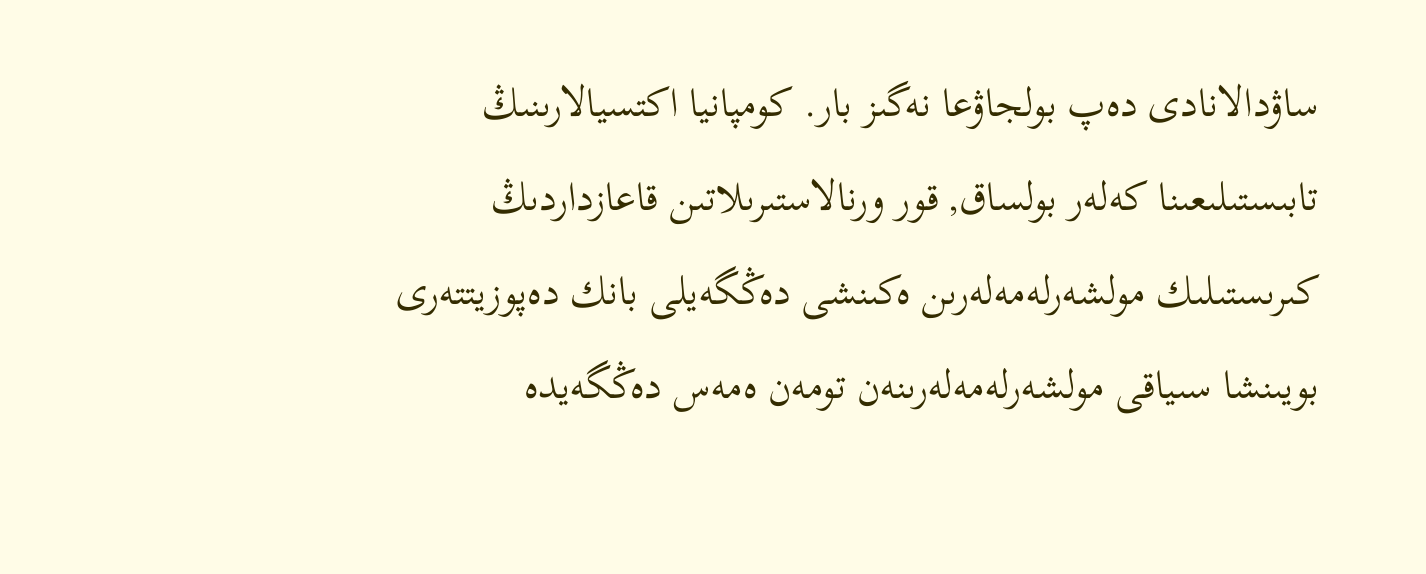ساۋدالانادى دەپ بولجاۋعا نەگىز بار. كومپانيا اكتسيالارىنىڭ تابىستىلىعىنا كەلەر بولساق, قور ورنالاستىرىلاتىن قاعازداردىڭ كىرىستىلىك مولشەرلەمەلەرىن ەكىنشى دەڭگەيلى بانك دەپوزيتتەرى بويىنشا سىياقى مولشەرلەمەلەرىنەن تومەن ەمەس دەڭگەيدە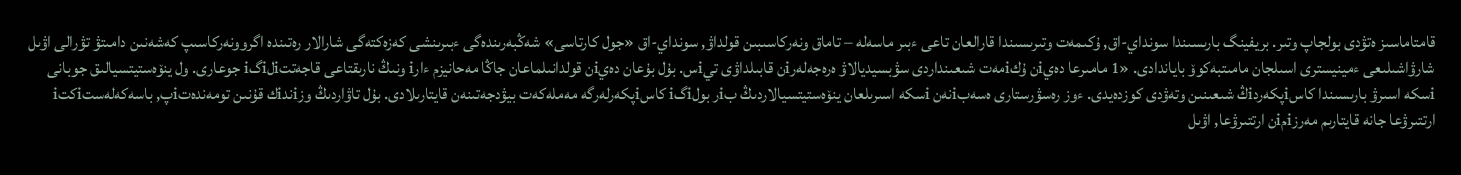قامتاماسىز ەتۋدى بولجاپ وتىر. بريفينگ بارىسىندا سونداي-اق, ۇكىمەت وتىرىسىندا قارالعان تاعى ءبىر ماسەلە – تاماق ونەركاسىبىن قولداۋ, سونداي-اق «جول كارتاسى» شەڭبەرىندەگى ءبىرىنشى كەزەكتەگى شارالار رەتىندە اگروونەركاسىپ كەشەنىن دامىتۋ تۋرالى اۋىل شارۋاشىلىعى ءمينيسترى اسىلجان مامىتبەكوۆ باياندادى. «1 مامىرعا دەيiن ۇكiمەت شىعىنداردى سۋبسيديالاۋ ەرەجەلەرiن قابىلداۋى تيiس. بۇل بۇعان دەيiن قولدانىلماعان جاڭا مەحانيزم ءارi ونىڭ نارىقتاعى قاجەتتiلiگi جوعارى. ول ينۆەستيتسيالىق جوبانى iسكە اسىرۋ بارىسىندا كاسiپكەردiڭ شىعىنىن وتەۋدى كوزدەيدى. ءوز رەسۋرستارى ەسەبiنەن iسكە اسىرىلعان ينۆەستيتسيالاردىڭ بiر بولiگi كاسiپكەرلەرگە مەملەكەت بيۋدجەتىنەن قايتارىلادى. بۇل تاۋاردىڭ وزiندiك قۇنىن تومەندەتiپ, باسەكەلەستiكتi ارتتىرۋعا جانە قايتارىم مەرزiمiن ارتتىرۋعا, اۋىل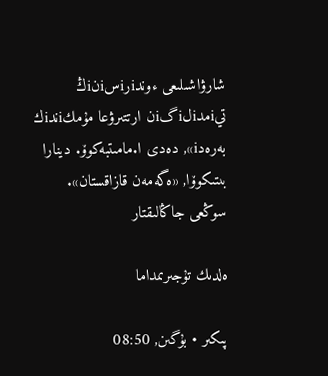شارۋاشىلىعى ءوندiرiسiنiڭ تيiمدiلiگiن ارتتىرۋعا مۇمكiندiك بەرەدi», دەدى ا.مامىتبەكوۆ. دينارا بىتىكوۆا, «ەگەمەن قازاقستان».
سوڭعى جاڭالىقتار

ەلدىك تۇجىرىمداما

پىكىر • بۇگىن, 08:50